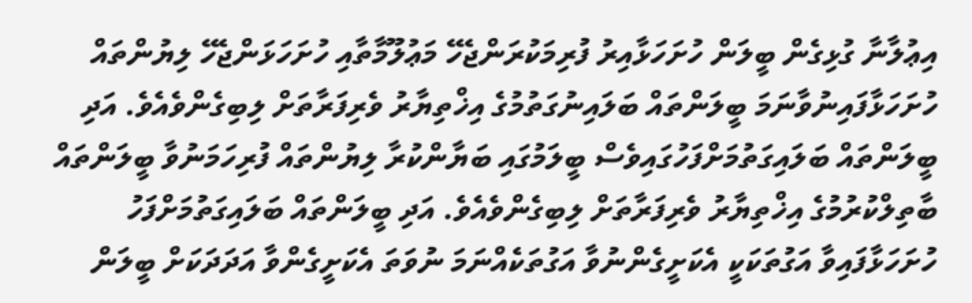އިޢުލާނާ ގުޅިގެން ބީލަން ހުށަހަޅާއިރު ފުރިމަކުރަންޖެހޭ މަޢުލޫމާތާއި ހުށަހަޅަންޖެހޭ ލިޔުންތައް ހުށަހަޅާފައިނުވާނަމަ ބީލަންތައް ބަލައިނުގަތުމުގެ އިޚްތިޔާރު ވެރިފަރާތަށް ލިބިގެންވެއެވެ. އަދި ބީލަންތައް ބަލައިގަތުމަށްފަހުގައިވެސް ބީލަމުގައި ބަޔާންކުރާ ލިޔުންތައް ފުރިހަމަނުވާ ބީލަންތައް ބާތިލްކުރުމުގެ އިޚްތިޔާރު ވެރިފަރާތަށް ލިބިގެންވެއެވެ. އަދި ބީލަންތައް ބަލައިގަތުމަށްފަހު ހުށަހަޅާފައިވާ އަގުތަކަކީ އެކަށީގެންނުވާ އަގުތަކެއްނަމަ ނުވަތަ އެކަށީގެންވާ އަދަދަކަށް ބީލަން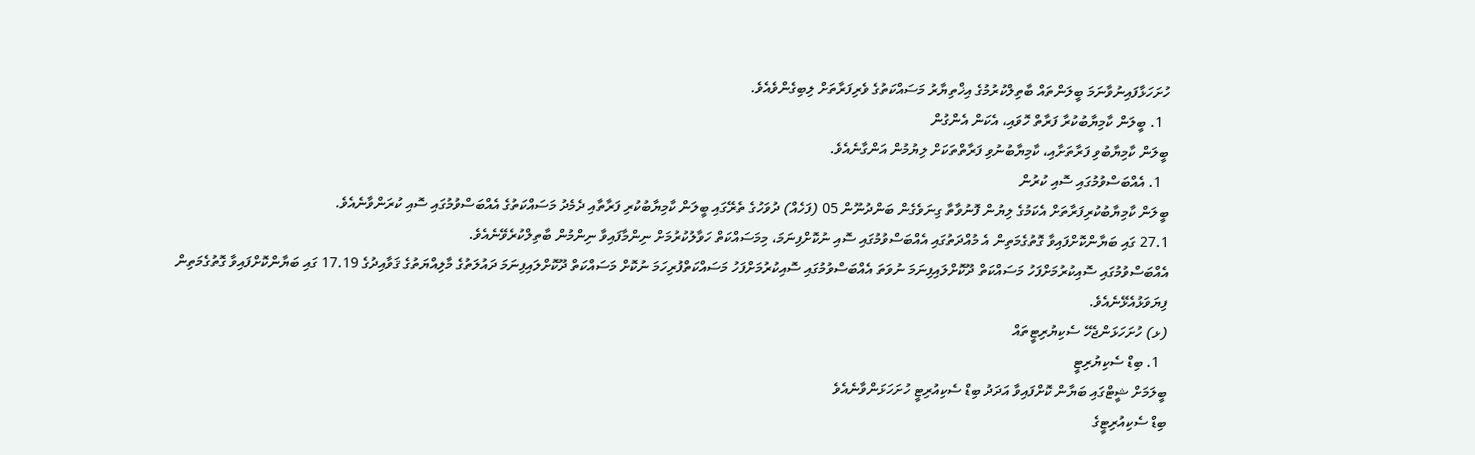ހުށަހަޅާފައިނުވާނަމަ ބީލަންތައް ބާތިލްކުރުމުގެ އިޚްތިޔާރު މަސައްކަތުގެ ވެރިފަރާތަށް ލިބިގެންވެއެވެ.
  1. ބީލަން ކާމިޔާބުކުރާ ފަރާތް ހޮވައި، އެކަން އެންގުން
ބީލަން ކާމިޔާބުވި ފަރާތަށާއި، ކާމިޔާބުނުވި ފަރާތްތަކަށް ލިޔުމުން އަންގާނެއެވެ.
  1. އެއްބަސްވުމުގައި ސޮއި ކުރުން
ބީލަން ކާމިޔާބުކުރިފަރާތަށް އެކަމުގެ ލިޔުން ފޮނުވާތާ ގިނަވެގެން ބަންދުނޫން 05 (ފަހެއް) ދުވަހުގެ ތެރޭގައި ބީލަން ކާމިޔާބުކުރި ފަރާތާއި ދެމެދު މަސައްކަތުގެ އެއްބަސްވުމުގައި ސޮއި ކުރަންވާނެއެވެ.
27.1 ގައި ބަޔާންކޮށްފައިވާ ގޮތުގެމަތިން އެ މުއްދަތުގައި އެއްބަސްވުމުގައި ސޮއި ނުކޮށްފިނަމަ، މިމަސައްކަތް ހަވާލުކުރުމަށް ނިންމާފައިވާ ނިންމުން ބާތިލްކުރެވޭނެއެވެ.
އެއްބަސްވުމުގައި ސޮއިކުރުމަށްފަހު މަސައްކަތް ދޫކޮށްލައިފިނަމަ ނުވަތަ އެއްބަސްވުމުގައި ސޮއިކުރުމަށްފަހު މަސައްކަތްފުރިހަމަ ނުކޮށް މަސައްކަތް ދޫކޮށްލައިފިނަމަ ދައުލަތުގެ މާލިއްޔަތުގެ ޤަވާއިދުގެ 17.19 ގައި ބަޔާންކޮށްފައިވާ ގޮތުގެމަތިން ފިޔަވަޅުއެޅޭނެއެވެ.
(ޅ) ހުށަހަޅަންޖެހޭ ސެކިޔުރިޓީތައް
  1. ބިޑް ސެކިޔުރިޓީ
ބީލަމަށް ޝީޓްގައި ބަޔާން ކޮށްފައިވާ އަދަދު ބިޑް ސެކިއުރިޓީ ހުށަހަޅަންވާނެއެވެ
ބިޑް ސެކިއުރިޓީގެ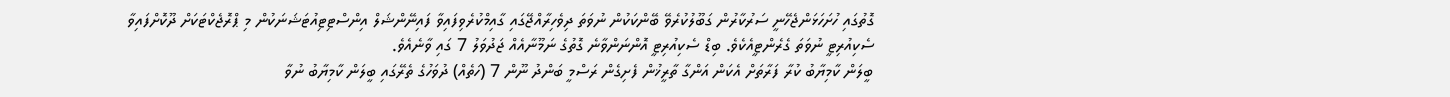ގޮތުގައި ހުށަހަޅަންޖެހޭނީ ސަރުކާރުން ގަބޫލުކުރެވޭ ބޭންކަކުން ނުވަތަ ދިވެހިރާއްޖޭގައި ގާއިމްކުރެވިފައިވާ ފައިނޭންޝަލް އިންސްޓިޓިއުޓަޝަނަކުން މި ޕްރޮޖެކްޓަކަށް ދޫކޮށްފައިވާ ސެކިއުރިޓީ ނުވަތަ ގެރެންޓީއެކެވެ. ބިޑް ސެކިއުރިޓީ އޮންނަންވާނެ ގޮތުގެ ނަމޫނާއެއް ޖަދުވަލު 7 ގައި ވާނެއެވެ.
ބީލަން ކާމިޔާބު ކުރާ ފަރާތަށް އެކަން އަންގާ ތާރީޚުން ފެށިގެން ރަސްމީ ބަންދު ނޫން 7 (ހަތެއް) ދުވަހުގެ ތެރޭގައި ބީލަން ކާމިޔާބު ނުވާ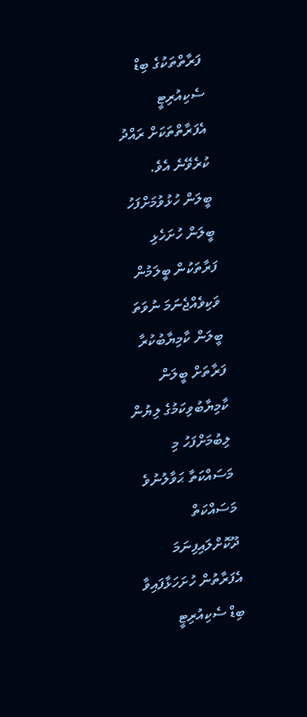ފަރާތްތަކުގެ ބިޑް ސެކިއުރިޓީ އެފަރާތްތަކަށް ރައްދު ކުރެވޭނެ އެވެ.
ބީލަން ހުޅުވުމަށްފަހު ބީލަން ހުށަހެޅި ފަރާތަކުން ބީލަމުން ވަކިވެއްޖެނަމަ ނުވަތަ ބީލަން ކާމިޔާބުކުރާ ފަރާތަށް ބީލަން ކާމިޔާބުވިކަމުގެ ލިޔުން ލިބުމަށްފަހު މި މަސައްކަތާ ޙަވާލުނުވެ މަސައްކަތް ދޫކޮށްލައިފިނަމަ އެފަރާތުން ހުށަހަޅާފައިވާ ބިޑް ސެކިއުރިޓީ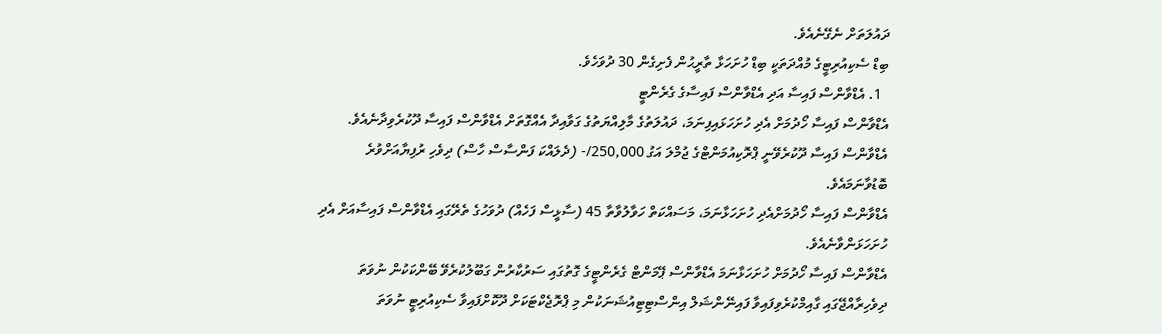ދައުލަތަށް ނެގޭނެއެވެ.
ބިޑް ސެކިއުރިޓީގެ މުއްދަތަކީ ބިޑް ހުށަހަޅާ ތާރީޙުން ފެށިގެން 30 ދުވަހެވެ.
  1. އެޑްވާންސް ފައިސާ އަދި އެޑްވާންސް ފައިސާގެ ގެރެންޓީ
އެޑްވާންސް ފައިސާ ހޯދުމަށް އެދި ހުށަހަޅައިފިނަމަ، ދައުލަތުގެ މާލިއްޔަތުގެ ގަވާއިދާ އެއްގޮތަށް އެޑްވާންސް ފައިސާ ދޫކުރެވިދާނެއެވެ.
އެޑްވާންސް ފައިސާ ދޫކުރެވޭނީ ޕްރޮކިއުމަންޓްގެ ޖުމްލަ އަގު 250,000/- (ދެލައްކަ ފަންސާސް ހާސް) ދިވެހި ރުފިޔާއަށްވުރެ ބޮޑުވާނަމައެވެ.
އެޑްވާންސް ފައިސާ ހޯދުމަށްއެދި ހުށަހަޅާނަމަ، މަސައްކަތް ހަވާލުވާތާ 45 (ސާޅީސް ފަހެއް) ދުވަހުގެ ތެރޭގައި އެޑްވާންސް ފައިސާއަށް އެދި ހުށަހަޅަންވާނެއެވެ.
އެޑްވާންސް ފައިސާ ހޯދުމަށް ހުށަހަޅާނަމަ އެޑްވާންސް ޕޭމަންޓް ގެރެންޓީގެ ގޮތުގައި ސަރުކާރުން ގަބޫލުކުރެވޭ ބޭންކަކުން ނުވަތަ ދިވެހިރާއްޖޭގައި ގާއިމްކުރެވިފައިވާ ފައިނޭންޝަލް އިންސްޓިޓިއުޝަނަކުން މި ޕްރޮޖެކްޓަކަށް ދޫކޮށްފައިވާ ސެކިއުރިޓީ ނުވަތަ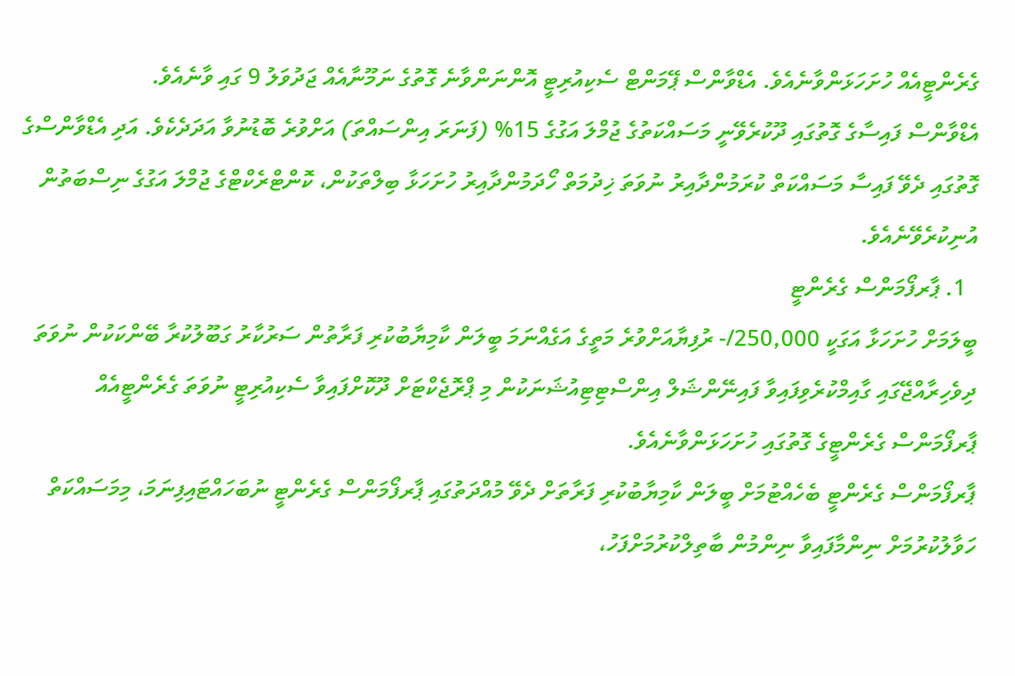ގެރެންޓީއެއް ހުށަހަޅަންވާނެއެވެ. އެޑްވާންސް ޕޭމަންޓް ސެކިއުރިޓީ އޮންނަންވާނެ ގޮތުގެ ނަމޫނާއެއް ޖަދުވަލު 9 ގައި ވާނެއެވެ.
އެޑްވާންސް ފައިސާގެ ގޮތުގައި ދޫކުރެވޭނީ މަސައްކަތުގެ ޖުމްލަ އަގުގެ 15% (ފަނަރަ އިންސައްތަ) އަށްވުރެ ބޮޑުނުވާ އަދަދެކެވެ. އަދި އެޑްވާންސްގެ ގޮތުގައި ދެވޭ ފައިސާ މަސައްކަތް ކުރަމުންދާއިރު ނުވަތަ ޚިދުމަތް ހޯދަމުންދާއިރު ހުށަހަޅާ ބިލްތަކުން، ކޮންޓްރެކްޓްގެ ޖުމްލަ އަގުގެ ނިސްބަތުން އުނިކުރެވޭނެއެވެ.
  1. ޕާރފޯމަންސް ގެރެންޓީ
ބީލަމަށް ހުށަހަޅާ އަގަކީ 250,000/- ރުފިޔާއަށްވުރެ މަތީގެ އަގެއްނަމަ ބީލަން ކާމިޔާބުކުރި ފަރާތުން ސަރުކާރު ގަބޫލުކުރާ ބޭންކަކުން ނުވަތަ ދިވެހިރާއްޖޭގައި ގާއިމްކުރެވިފައިވާ ފައިނޭންޝަލް އިންސްޓިޓިއުޝަނަކުން މި ޕްރޮޖެކްޓަށް ދޫކޮށްފައިވާ ސެކިއުރިޓީ ނުވަތަ ގެރެންޓީއެއް ޕާރފޯމަންސް ގެރެންޓީގެ ގޮތުގައި ހުށަހަޅަންވާނެއެވެ.
ޕާރފޯމަންސް ގެރެންޓީ ބެހެއްޓުމަށް ބީލަން ކާމިޔާބުކުރި ފަރާތަށް ދެވޭ މުއްދަތުގައި ޕާރފޯމަންސް ގެރެންޓީ ނުބަހައްޓައިފިނަމަ، މިމަސައްކަތް ހަވާލުކުރުމަށް ނިންމާފައިވާ ނިންމުން ބާތިލްކުރުމަށްފަހު،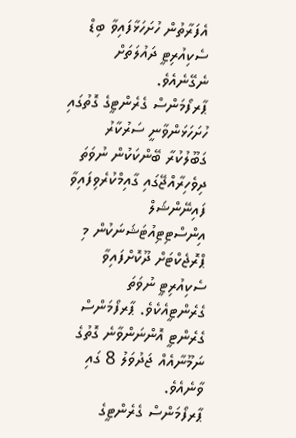އެފަރާތުން ހުށަހަޅާފައިވާ ބިޑް ސެކިއުރިޓީ ދައުލަތަށް ނެގޭނެއެވެ.
ޕާރފޯމަންސް ގެރެންޓީގެ ގޮތުގައި ހުށަހަޅަންވާނީ ސަރުކާރު ގަބޫލުކުރާ ބޭންކަކުން ނުވަތަ ދިވެހިރާއްޖޭގައި ގާއިމްކުރެވިފައިވާ ފައިނޭންޝަލް އިންސްޓިޓިއުޓަޝަނަކުން މި ޕްރޮޖެކްޓަށް ދޫކޮށްފައިވާ ސެކިއުރިޓީ ނުވަތަ ގެރެންޓީއެކެވެ. ޕާރފޯމަންސް ގެރެންޓީ އޮންނަންވާނެ ގޮތުގެ ނަމޫނާއެއް ޖަދުވަލު 8 ގައި ވާނެއެވެ.
ޕާރފޯމަންސް ގެރެންޓީގެ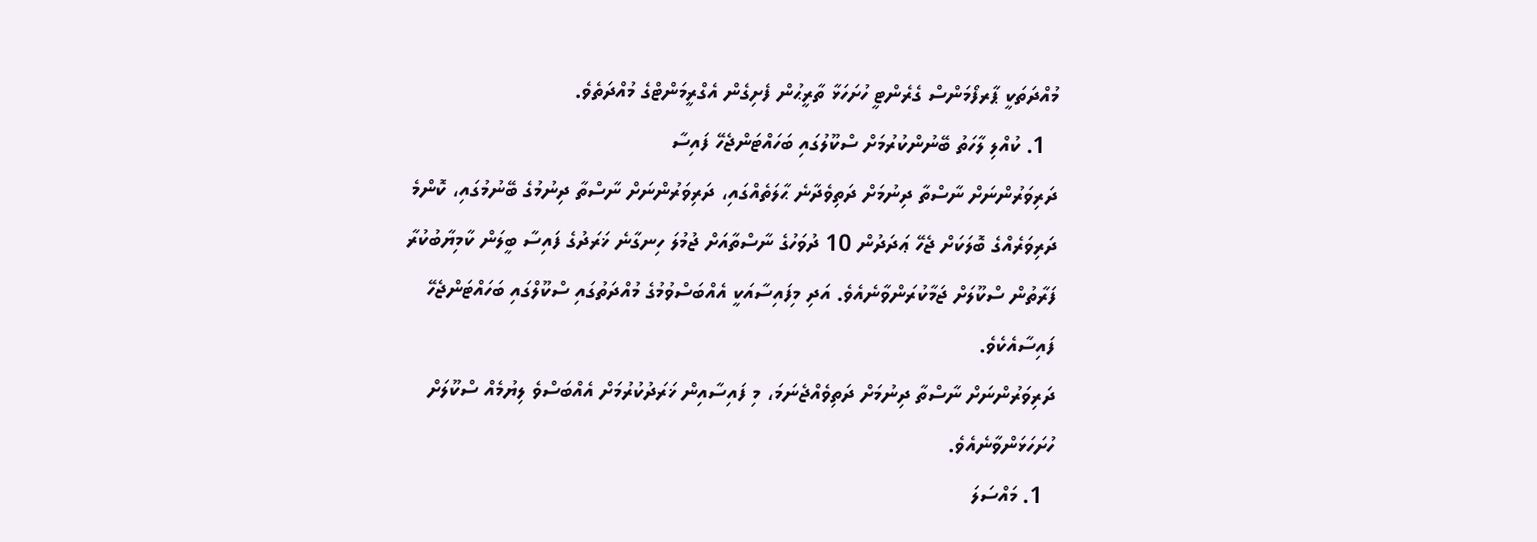މުއްދަތަކީ ޕާރފޯމަންސް ގެރެންޓީ ހުށަހަޅާ ތާރީޙުން ފެށިގެން އެގްރީމަންޓްގެ މުއްދަތެވެ.
  1. ކުއްލި ލާހަތު ބޭނުންކުރުމަށް ސްކޫލުގައި ބަހައްޓަންޖެހޭ ފައިސާ
ދަރިވަރުންނަށް ނާސްތާ ދިނުމަށް ދަތިވެދާނެ ޙާލަތެއްގައި، ދަރިވަރުންނަށް ނާސްތާ ދިނުމުގެ ބޭނުމުގައި، ކޮންމެ ދަރިވަރެއްގެ ބޮލަކަށް ޖެހޭ ޢަދަދުން 10 ދުވަހުގެ ނާސްތާއަށް ޖުމުލަ ހިނގާނެ ޚަރަދުގެ ފައިސާ ބީލަން ކާމިޔާބުކުރާ ފަރާތުން ސްކޫލަށް ޖަމާކުރަންވާނެއެވެ. އަދި މިފައިސާއަކީ އެއްބަސްވުމުގެ މުއްދަތުގައި ސްކޫލްގައި ބަހައްޓަންޖެހޭ ފައިސާއެކެވެ.
ދަރިވަރުންނަށް ނާސްތާ ދިނުމަށް ދަތިވެއްޖެނަމަ، މި ފައިސާއިން ޚަރަދުކުރުމަށް އެއްބަސްވެ ލިޔުމެއް ސްކޫލަށް ހުށަހަޅަންވާނެއެވެ.
  1. މައްސަލަ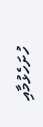ހުށަހެޅުމާއި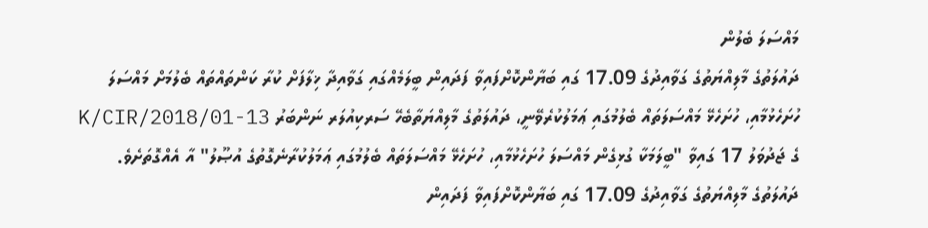މައްސަލަ ބެލުން
ދައުލަތުގެ މާލިއްޔަތުގެ ގަވާއިދުގެ 17.09 ގައި ބަޔާންކޮށްފައިވާ ފަދައިން ބީލަމެއްގައި ގަވާއިދާ ޚިލާފަށް ކުރާ ކަންތައްތައް ބެލުމަށް މައްސަލަ ހުށަހެޅުމާއި، ހުށަހެޅޭ މައްސަލަތައް ބެލުމުގައި ޢަމަލުކުރެވޭނީ، ދައުލަތުގެ މާލިއްޔަތާބެހޭ ސަރކިއުލަރ ނަންބަރު 13-K/CIR/2018/01 ގެ ޖަދުވަލު 17 ގައިވާ "ބީލަމަކާ ގުޅިގެން މައްސަލަ ހުށަހެޅުމާއި، ހުށަހެޅޭ މައްސަލަތައް ބެލުމުގައި ޢަމަލުކުރާނެގޮތުގެ އުޞޫލު" އާ އެއްގޮތަށެވެ.
ދައުލަތުގެ މާލިއްޔަތުގެ ގަވާއިދުގެ 17.09 ގައި ބަޔާންކޮށްފައިވާ ފަދައިން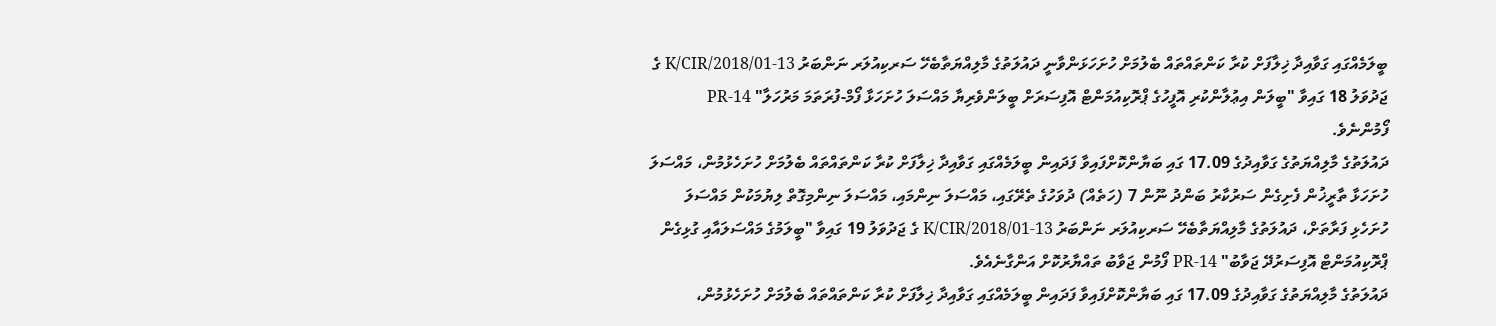ބީލަމެއްގައި ގަވާއިދާ ޚިލާފަށް ކުރާ ކަންތައްތައް ބެލުމަށް ހުށަހަޅަންވާނީ ދައުލަތުގެ މާލިއްޔަތާބެހޭ ސަރކިއުލަރ ނަންބަރު 13-K/CIR/2018/01 ގެ ޖަދުވަލު 18 ގައިވާ "ބީލަން އިޢުލާންކުރި އޮފީހުގެ ޕްރޮކިއުމަންޓް އޮފިސަރަށް ބީލަންވެރިޔާ މައްސަލަ ހުށަހަޅާ ފޯމް-ފުރަތަމަ މަރުހަލާ" PR-14 ފޯމުންނެވެ.
ދައުލަތުގެ މާލިއްޔަތުގެ ގަވާއިދުގެ 17.09 ގައި ބަޔާންކޮށްފައިވާ ފަދައިން ބީލަމެއްގައި ގަވާއިދާ ޚިލާފަށް ކުރާ ކަންތައްތައް ބެލުމަށް ހުށަހެޅުމުން، މައްސަލަ ހުށަހަޅާ ތާރީޚުން ފެށިގެން ސަރުކާރު ބަންދު ނޫން 7 (ހަތެއް) ދުވަހުގެ ތެރޭގައި، މައްސަލަ ނިންމައި، މައްސަލަ ނިންމިގޮތް ލިޔުމަކުން މައްސަލަ ހުށަހެޅި ފަރާތަށް، ދައުލަތުގެ މާލިއްޔަތާބެހޭ ސަރކިއުލަރ ނަންބަރު 13-K/CIR/2018/01 ގެ ޖަދުވަލު 19 ގައިވާ "ބީލަމުގެ މައްސަލައާއި ގުޅިގެން ޕްރޮކިއުމަންޓް އޮފިސަރުދޭ ޖަވާބު" PR-14 ފޯމުން ޖަވާބު ތައްޔާރުކޮށް އަންގާނެއެވެ.
ދައުލަތުގެ މާލިއްޔަތުގެ ގަވާއިދުގެ 17.09 ގައި ބަޔާންކޮށްފައިވާ ފަދައިން ބީލަމެއްގައި ގަވާއިދާ ޚިލާފަށް ކުރާ ކަންތައްތައް ބެލުމަށް ހުށަހެޅުމުން،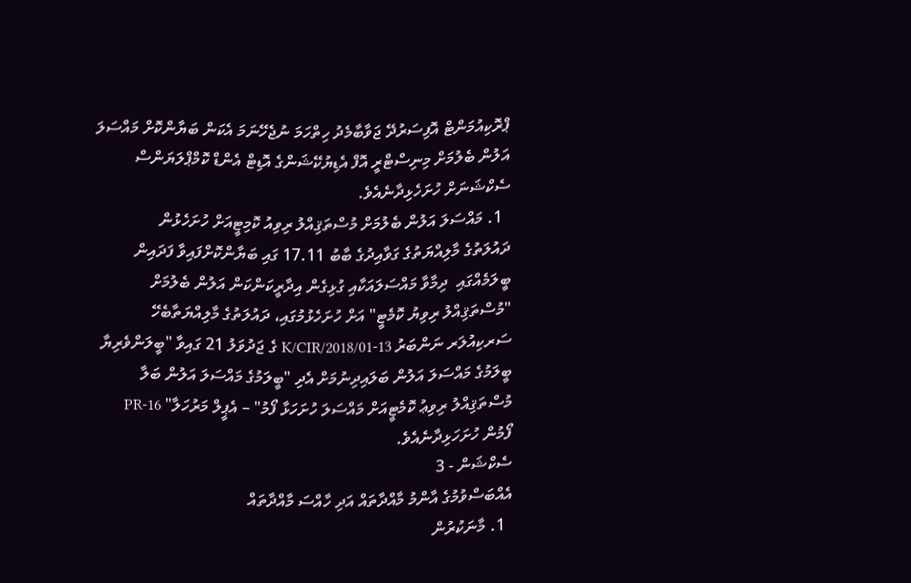ޕްރޮކިއުމަންޓް އޮފިސަރުދޭ ޖަވާބާމެދު ހިތްހަމަ ނުޖެހޭނަމަ އެކަން ބަޔާންކޮށް މައްސަލަ އަލުން ބެލުމަށް މިނިސްޓްރީ އޮފް އެޑިޔުކޭޝަންގެ އޮޑިޓް އެންޑް ކޮމްޕްލަޔަންސް ސެކްޝަނަށް ހުށަހެޅިދާނެއެވެ.
  1. މައްސަލަ އަލުން ބެލުމަށް މުސްތަޤިއްލު ރިވިއު ކޮމިޓީއަށް ހުށަހެޅުން
ދައުލަތުގެ މާލިއްޔަތުގެ ގަވާއިދުގެ ބާބު 17.11 ގައި ބަޔާންކޮށްފައިވާ ފަދައިން ބީލަމެއްގައި  ދިމާވާ މައްސަލައަކާއި ގުޅިގެން އިދާރީކަންކަން އަލުން ބެލުމަށް "މުސްތަޤިއްލު ރިވިޔު ކޮމެޓީ" އަށް ހުށަހެޅުމުގައި، ދައުލަތުގެ މާލިއްޔަތާބެހޭ ސަރކިއުލަރ ނަންބަރު 13-K/CIR/2018/01 ގެ ޖަދުވަލު 21 ގައިވާ "ބީލަންވެރިޔާ ބީލަމުގެ މައްސަލަ އަލުން ބަލައިދިނުމަށް އެދި "ބީލަމުގެ މައްސަލަ އަލުން ބަލާ މުސްތަޤިއްލު ރިވިޢު ކޮމެޓީއަށް މައްސަލަ ހުށަހަޅާ ފޯމު" – އެޕީލް މަރުހަލާ" PR-16 ފޯމުން ހުށަހަޅިދާނެއެވެ.
ސެކްޝަން - 3
އެއްބަސްވުމުގެ އާންމު މާއްދާތައް އަދި ހާއްސަ މާއްދާތައް
  1. މާނަކުރުން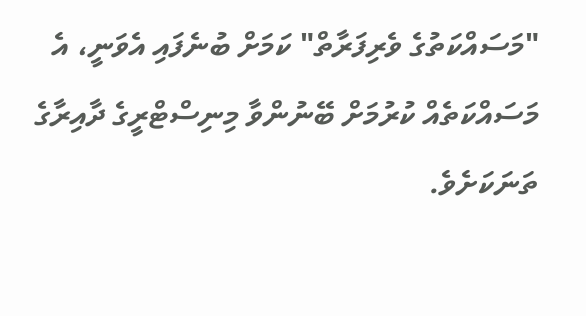"މަސައްކަތުގެ ވެރިފަރާތް" ކަމަށް ބުނެފައި އެވަނީ، އެ މަސައްކަތެއް ކުރުމަށް ބޭނުންވާ މިނިސްޓްރީގެ ދާއިރާގެ ތަނަކަށެވެ.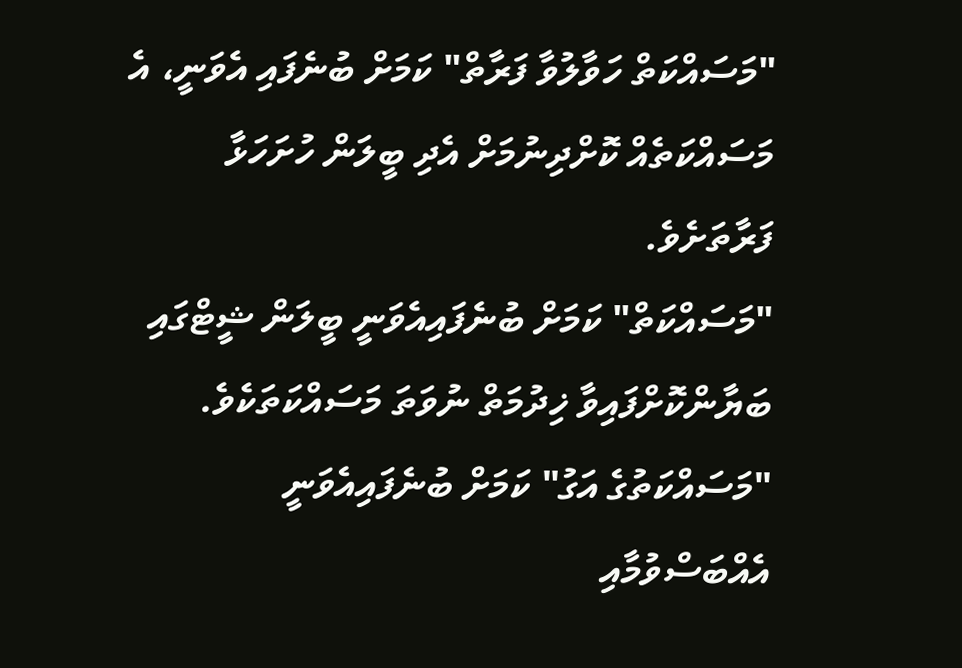"މަސައްކަތް ހަވާލުވާ ފަރާތް" ކަމަށް ބުނެފައި އެވަނީ، އެ މަސައްކަތެއް ކޮށްދިނުމަށް އެދި ބީލަން ހުށަހަޅާ ފަރާތަށެވެ.
"މަސައްކަތް" ކަމަށް ބުނެފައިއެވަނީ ބީލަން ޝީޓްގައި ބަޔާންކޮށްފައިވާ ޚިދުމަތް ނުވަތަ މަސައްކަތަކެވެ.
"މަސައްކަތުގެ އަގު" ކަމަށް ބުނެފައިއެވަނީ އެއްބަސްވުމާއި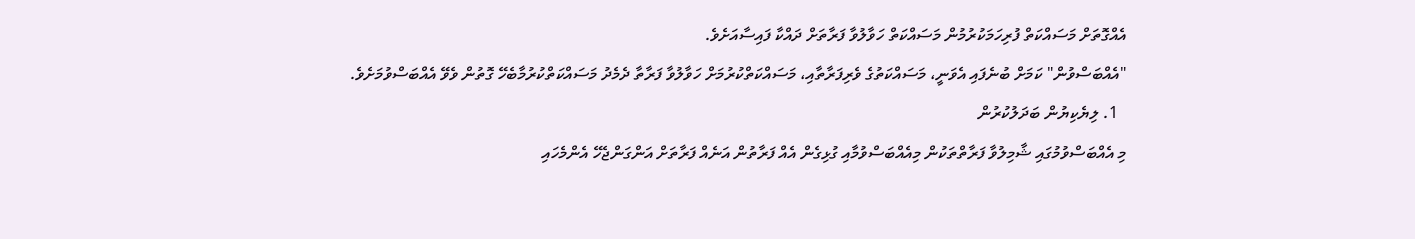އެއްގޮތަށް މަސައްކަތް ފުރިހަމަކުރުމުން މަސައްކަތް ހަވާލުވާ ފަރާތަށް ދައްކާ ފައިސާއަށެވެ.
"އެއްބަސްވުން" ކަމަށް ބުނެފައި އެވަނީ، މަސައްކަތުގެ ވެރިފަރާތާއި، މަސައްކަތްކުރުމަށް ހަވާލުވާ ފަރާތާ ދެމެދު މަސައްކަތްކުރުމާބެހޭ ގޮތުން ވެވޭ އެއްބަސްވުމަށެވެ.
  1. ލިޔެކިޔުން ބަދަލުކުރުން
މި އެއްބަސްވުމުގައި ޝާމިލުވާ ފަރާތްތަކުން މިއެއްބަސްވުމާއި ގުޅިގެން އެއް ފަރާތުން އަނެއް ފަރާތަށް އަންގަންޖެހޭ އެންމެހައި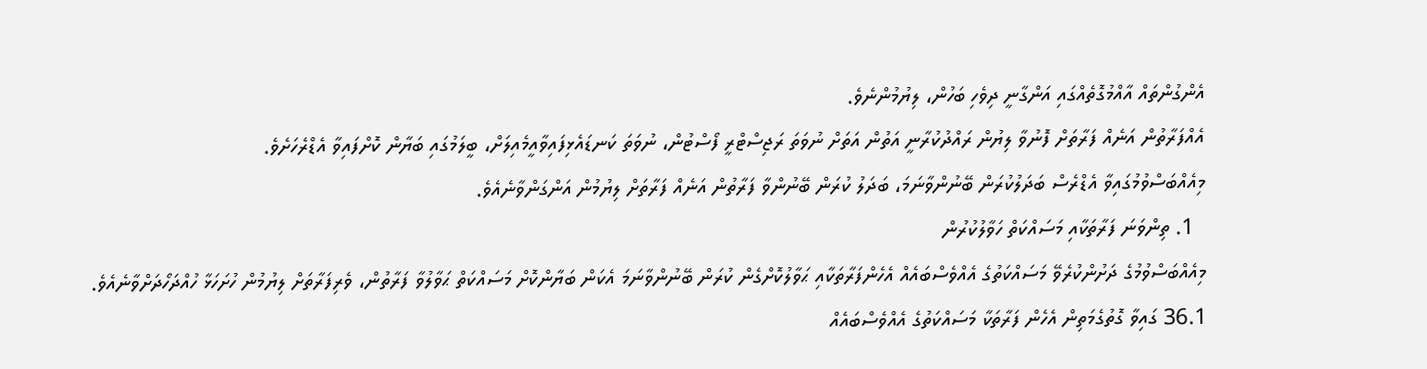އެންގުންތައް އާއްމުގޮތެއްގައި އަންގާނީ ދިވެހި ބަހުން، ލިޔުމުންނެވެ.
އެއްފަރާތުން އަނެއް ފަރާތަށް ފޮނުވާ ލިޔުން ރައްދުކުރާނީ އަތުން އަތަށް ނުވަތަ ރަޖިސްޓްރީ ފޯސްޓުން، ނުވަތަ ކަނޑައެޅިފައިވާއީމެއިލަށް، ބީލަމުގައި ބަޔާން ކޮށްފައިވާ އެޑްރެހަށެވެ.
މިއެއްބަސްވުމުގައިވާ އެޑްރެސް ބަދަލުކުރަން ބޭނުންވާނަމަ، ބަދަލު ކުރަން ބޭނުންވާ ފަރާތުން އަނެއް ފަރާތަށް ލިޔުމުން އަންގަންވާނެއެވެ.
  1. ތިންވަނަ ފަރާތަކާއި މަސައްކަތް ހަވާލުކުރުން
މިއެއްބަސްވުމުގެ ދަށުންކުރެވޭ މަސައްކަތުގެ އެއްވެސްބައެއް އެހެންފަރާތަކާއި ޙަވާލުކޮށްގެން ކުރަން ބޭނުންވާނަމަ އެކަން ބަޔާންކޮށް މަސައްކަތް ޙަވާލުވާ ފަރާތުން، ވެރިފަރާތަށް ލިޔުމުން ހުށަހަޅާ ހުއްދަހޯދަށްވާނެއެވެ.
36.1 ގައިވާ ގޮތުގެމަތިން އެހެން ފަރާތަކާ މަސައްކަތުގެ އެއްވެސްބައެއް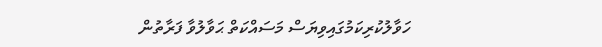ހަވާލުކުރިކަމުގައިވިޔަސް މަސައްކަތް ޙަވާލުވާ ފަރާތުން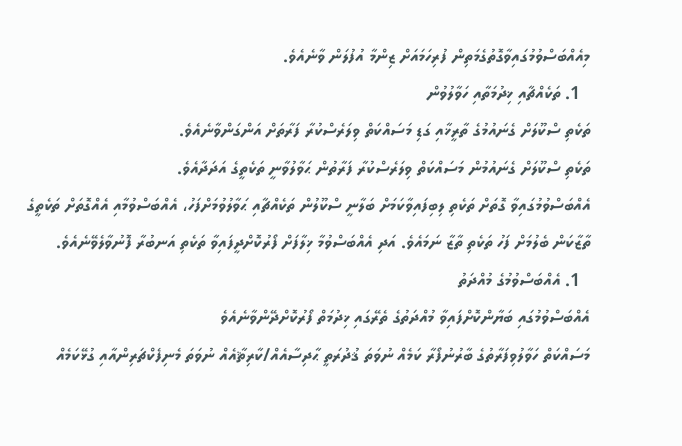މިއެއްބަސްވުމުގައިވާގޮތުގެމަތިން ފުރިހަމައަށް ޒިންމާ އުފުލަން ވާނެއެވެ.
  1. ތަކެއްޗާއި ޚިދުމަތާއި ހަވާލުވުން
ތަކެތި ސްކޫލަށް ގެނައުމުގެ ތާރީޚާއި ގަޑި މަސައްކަތް ވިލަރެސްކުރާ ފަރާތަށް އަންގަންވާނެއެވެ.
ތަކެތި ސްކޫލަށް ގެނައުމުން މަސައްކަތް ވިލަރެސްކުރާ ފަރާތުން ޙަވާލުވާނީ ތަކެތީގެ އަދަދާއެވެ.
އެއްބަސްވުމުގައިވާ ގޮތަށް ތަކެތި ލިބިފައިވާކަމަށް ބަލާނީ ސްކޫލުން ތަކެއްޗާއި ޙަވާލުވުމަށްފަހު، އެއްބަސްވުމާއި އެއްގޮތަށް ތަކެތީގެ ތާޒާކަން ބެލުމަށް ފަހު ތަކެތި ތާޒާ ނަމައެވެ. އަދި އެއްބަސްވުމާ ޚިލާފަށް ފޯރުކޮށްދީފައިވާ ތަކެތި އަނބުރާ ފޮނުވާލެވޭނެއެވެ.
  1. އެއްބަސްވުމުގެ މުއްދަތު
އެއްބަސްވުމުގައި ބަޔާންކޮށްފައިވާ މުއްދަތުގެ ތެރޭގައި ޚިދުމަތް ފޯރުކޮށްދޭންވާނެއެވެ
މަސައްކަތް ހަވާލުވިފަރާތުގެ ބާރުނުފޯރާ ކަމެއް ނުވަތަ ޤުދުރަތީ ޙާދިސާއެއް/ކާރިޘާއެއް ނުވަތަ މެނިފެކްޗަރިންއާއި ގުޅޭކަމެއް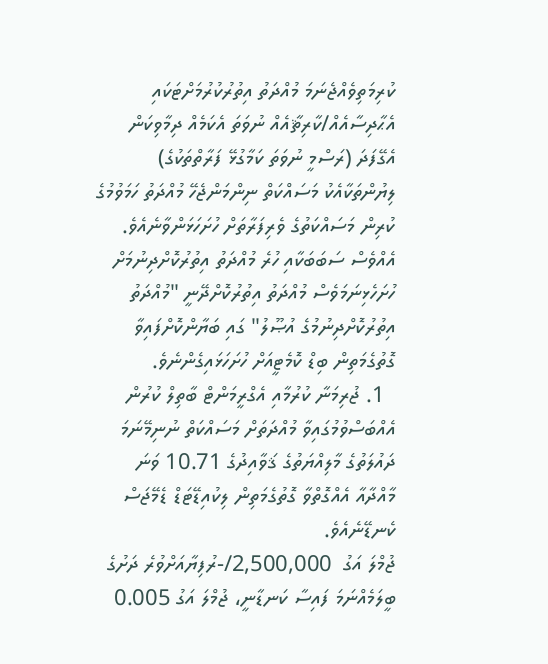ކުރިމަތިވެއްޖެނަމަ މުއްދަތު އިތުރުކުރުމަށްޓަކައި އެޙާދިސާއެއް/ކާރިޘާއެއް ނުވަތަ އެކަމެއް ދިމާވިކަން އެގޭފަދަ (ރަސްމީ ނުވަތަ ކަމާގުޅޭ ފަރާތްތަކުގެ) ލިޔުންތަކާއެކު މަސައްކަތް ނިންމަންޖެހޭ މުއްދަތު ހަމަވުމުގެ ކުރިން މަސައްކަތުގެ ވެރިފަރާތަށް ހުށަހަޅަންވާނެއެވެ.
އެއްވެސް ސަބަބަކާއި ހުރެ މުއްދަތު އިތުރުކޮށްދިނުމަށް ހުށަހެޅިނަމަވެސް މުއްދަތު އިތުރުކޮށްދޭނީ "މުއްދަތު އިތުރުކޮށްދިނުމުގެ އުޞޫލު" ގައި ބަޔާންކޮށްފައިވާ ގޮތުގެމަތިން ބިޑް ކޮމެޓީއަށް ހުށަހަޅައިގެންނެވެ.
  1. ޖުރިމަނާ ކުރުމާއި އެގްރީމަންޓް ބާތިލް ކުރުން
އެއްބަސްވުމުގައިވާ މުއްދަތަށް މަސައްކަތް ނުނިމޭނަމަ ދައުލަތުގެ މާލިއްޔަތުގެ ޤަވާއިދުގެ 10.71 ވަނަ މާއްދާއާ އެއްގޮތްވާ ގޮތުގެމަތިން ލިކުއިޑޭޓަޑް ޑެމޭޖަސް ކެނޑޭނެއެވެ.
ޖުމްލަ އަގު  2,500,000/-ރުފިޔާއަށްވުރެ ދަށުގެ ބީލަމެއްނަމަ ފައިސާ ކަނޑާނީ، ޖުމްލަ އަގު 0.005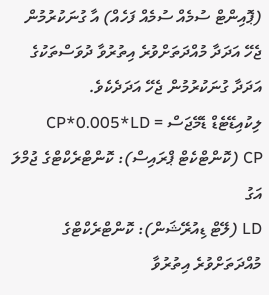(ޕޮއިންޓް ސުމެއް ސުމެއް ފަހެއް) އާ ގުނަކުރުމުން ޖެހޭ އަދަދާ މުއްދަތަށްވުރެ އިތުރުވާ ދުވަސްތަކުގެ އަދަދާ ގުނަކުރުމުން ޖެހޭ އަދަދެކެވެ.
ލިކުއިޑޭޓެޑް ޑެމޭޖަސް = CP*0.005*LD
CP (ކޮންޓްކެޓް ޕްރައިސް): ކޮންޓްރެކްޓްގެ ޖުމްލަ އަގު
LD (ލޭޓް ޑިއުރޭޝަން): ކޮންޓްރެކްޓްގެ މުއްދަތަށްވުރެ އިތުރުވާ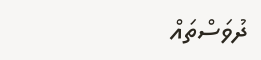ދުވަސްތައް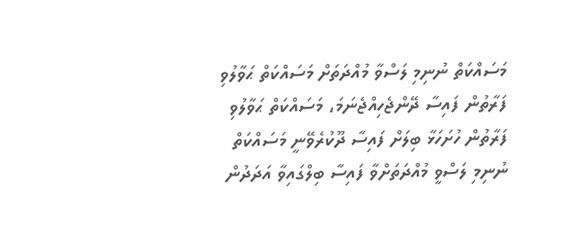މަސައްކަތް ނުނިމި ލަސްވާ މުއްދަތަށް މަސައްކަތް ޙަވާލުވި ފަރާތުން ފައިސާ ދޭންޖެހިއްޖެނަމަ، މަސައްކަތް ޙަވާލުވި ފަރާތުން ހުށަހަޅާ ބިލަށް ފައިސާ ދޫކުރެވޭނީ މަސައްކަތް ނުނިމި ލަސްވީ މުއްދަތަށްވާ ފައިސާ ބިލްގައިވާ އަދަދުން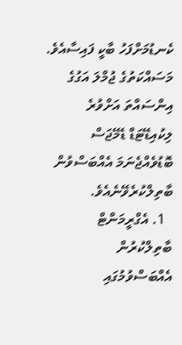ކެނޑުމަށްފަހު ބާކީ ފައިސާއެވެ.
މަސައްކަތުގެ ޖުމްލަ އަގުގެ އިންސައްތަ އަށްވުރެ ލިކުއިޑޭޓަޑް ޑެމޭޖަސް ބޮޑުވެއްޖެނަމަ އެއްބަސްވުން ބާތިލްކުރެވޭނެއެވެ.
  1. އެގްރީމަންޓް ބާތިލްކުރުން
އެއްބަސްވުމުގައި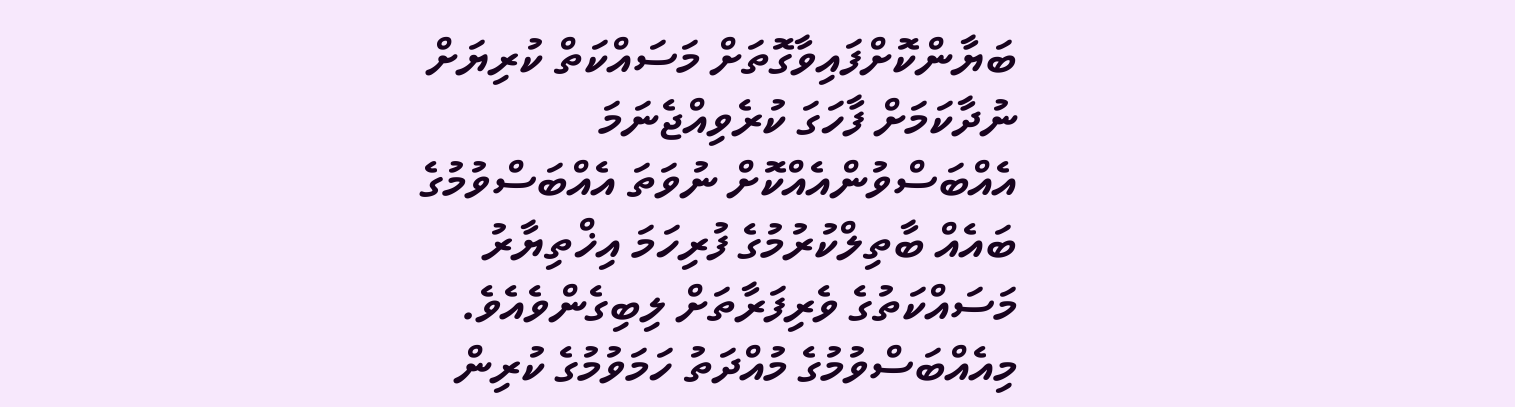ބަޔާންކޮށްފައިވާގޮތަށް މަސައްކަތް ކުރިޔަށް ނުދާކަމަށް ފާހަގަ ކުރެވިއްޖެނަމަ އެއްބަސްވުންއެއްކޮށް ނުވަތަ އެއްބަސްވުމުގެ ބައެއް ބާތިލްކުރުމުގެ ފުރިހަމަ އިޚްތިޔާރު މަސައްކަތުގެ ވެރިފަރާތަށް ލިބިގެންވެއެވެ.
މިއެއްބަސްވުމުގެ މުއްދަތު ހަމަވުމުގެ ކުރިން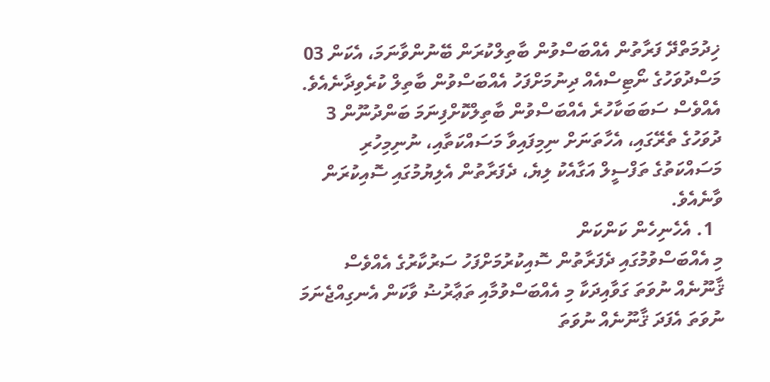ޚިދުމަތްދޭ ފަރާތުން އެއްބަސްވުން ބާތިލްކުރަން ބޭނުންވާނަމަ، އެކަން 03 މަސްދުވަހުގެ ނޯޓިސްއެއް ދިނުމަށްފަހު އެއްބަސްވުން ބާތިލް ކުރެވިދާނެއެވެ.
އެއްވެސް ސަބަބަކާހުރެ އެއްބަސްވުން ބާތިލްކޮށްފިނަމަ ބަންދުނޫން 3 ދުވަހުގެ ތެރޭގައި، އެހާތަނަށް ނިމިފައިވާ މަސައްކަތާއި، ނުނިމިހުރި މަސައްކަތުގެ ތަފްސީލް އަގާއެކު ލިޔެ، ދެފަރާތުން އެލިޔުމުގައި ސޮއިކުރަން ވާނެއެވެ.
  1. އެހެނިހެން ކަންކަން
މި އެއްބަސްވުމުގައި ދެފަރާތުން ސޮއިކުރުމަށްފަހު ސަރުކާރުގެ އެއްވެސް ޤާނޫނެއް ނުވަތަ ގަވާއިދަކާ މި އެއްބަސްވުމާއި ތަޢާރުޟު ވާކަން އެނގިއްޖެނަމަ ނުވަތަ އެފަދަ ޤާނޫނެއް ނުވަތަ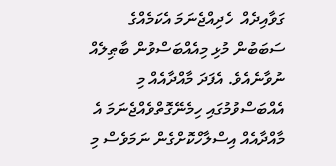ގަވާއިދެއް  ހެދިއްޖެނަމަ އެކަމެއްގެ ސަބަބުން މުޅި މިއެއްބަސްވުން ބާޠިލެއް ނުވާނެއެވެ. އެފަދަ މާއްދާއެއް މި އެއްބަސްވުމުގައި ހިމެނޭގޮތްވެއްޖެނަމަ އެ މާއްދާއެއް އިސްލާހްކޮށްގެން ނަމަވެސް މި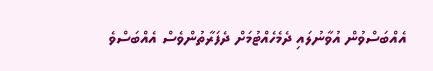އެއްބަސްވުން އުވާނުލައި ދެމެހެއްޓުމަށް ދެފަރާތުންވެސް އެއްބަސްވެ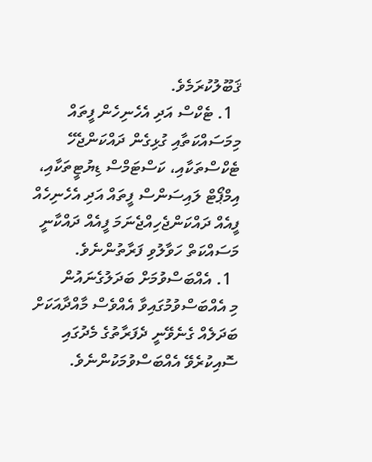ޤަބޫލުކުރަމެވެ.
  1. ޓެކްސް އަދި އެހެނިހެން ފީތައް
މިމަސައްކަތާއި ގުޅިގެން ދައްކަންޖެހޭ ޓެކްސްތަކާއި، ކަސްޓަމްސް ޑިޔުޓީތަކާއި، އިމްޕޯޓް ލައިސަންސް ފީތައް އަދި އެހެނިހެއް ފީއެއް ދައްކަންޖެހިއްޖެނަމަ ފީއެއް ދައްކާނީ މަސައްކަތް ހަވާލުވި ފަރާތުންނެވެ.
  1. އެއްބަސްވުމަށް ބަދަލުގެނައުން
މި އެއްބަސްވުމުގައިވާ އެއްވެސް މާއްދާއަކަށް ބަދަލެއް ގެނެވޭނީ ދެފަރާތުގެ މެދުގައި ސޮއިކުރެވޭ އެއްބަސްވުމަކުންނެވެ.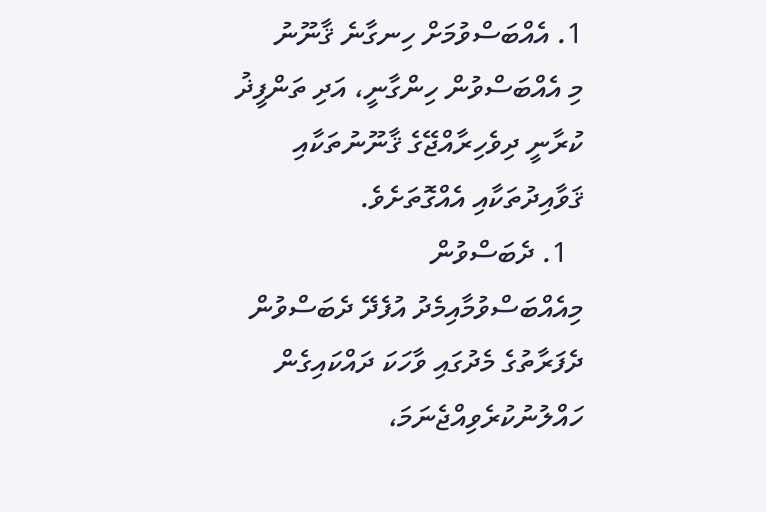1. އެއްބަސްވުމަށް ހިނގާނެ ޤާނޫނު
މި އެއްބަސްވުން ހިންގާނީ، އަދި ތަންފީޛު ކުރާނީ ދިވެހިރާއްޖޭގެ ޤާނޫނުތަކާއި ޤަވާއިދުތަކާއި އެއްގޮތަށެވެ.
  1. ދެބަސްވުން
މިއެއްބަސްވުމާއިމެދު އުފެދޭ ދެބަސްވުން ދެފަރާތުގެ މެދުގައި ވާހަކަ ދައްކައިގެން ހައްލުނުކުރެވިއްޖެނަމަ،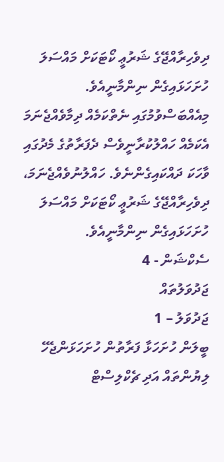ދިވެހިރާއްޖޭގެ ޝަރުޢީ ކޯޓަކަށް މައްސަލަ ހުށަހަޅައިގެން ނިންމާނީއެވެ.
މިއެއްބަސްވުމުގައި ނެތްކަމެއް ދިމާވެއްޖެނަމަ އެކަމެއް ހައްލުކުރާނީވެސް ދެފަރާތުގެ މެދުގައި ވާހަކަ ދައްކައިގެންނެވެ. ހައްލުނުވެއްޖެނަމަ، ދިވެހިރާއްޖޭގެ ޝަރުޢީ ކޯޓަކަށް މައްސަލަ ހުށަހަޅައިގެން ނިންމާނީއެވެ.
ސެކްޝަން - 4
ޖަދުވަލުތައް
ޖަދުވަލު – 1
ބީލަން ހުށަހަޅާ ފަރާތުން ހުށަހަޅަންޖެހޭ ލިޔުންތައް އަދި ޗެކްލިސްޓް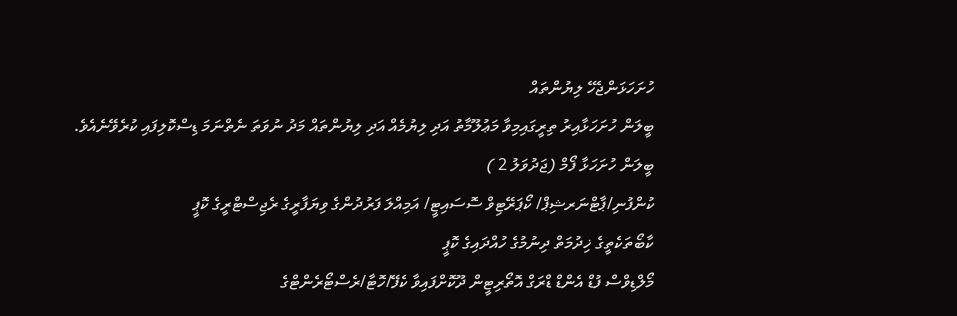ހުށަހަޅަންޖެހޭ ލިޔުންތައް
ބީލަން ހުށަހަޅާއިރު ތިރީގައިމިވާ މަޢުލޫމާތު އަދި ލިޔުމެއް އަދި ލިޔުންތައް މަދު ނުވަތަ ނެތްނަމަ ޑިސްކޮލިފައި ކުރެވޭނެއެވެ.
ބީލަން ހުށަހަޅާ ފޯމް (ޖަދުވަލު 2 )
ކުންފުނި/ޕާޓްނަރޝިޕް/ ކޯޕަރޭޓިވް ސޮސައިޓީ/ އަމިއްލަ ފަރުދުންގެ ވިޔަފާރީގެ ރެޖިސްޓްރީގެ ކޮޕީ
ކާބޯތަކެތީގެ ޚިދުމަތް ދިނުމުގެ ހުއްދައިގެ ކޮޕީ
މޯލްޑިވްސް ފުޑް އެންޑް ޑްރަގް އޮތޯރިޓީން ދޫކޮށްފައިވާ ކެފޭ/ހޮޓާ/ރެސްޓޯރެންޓްގެ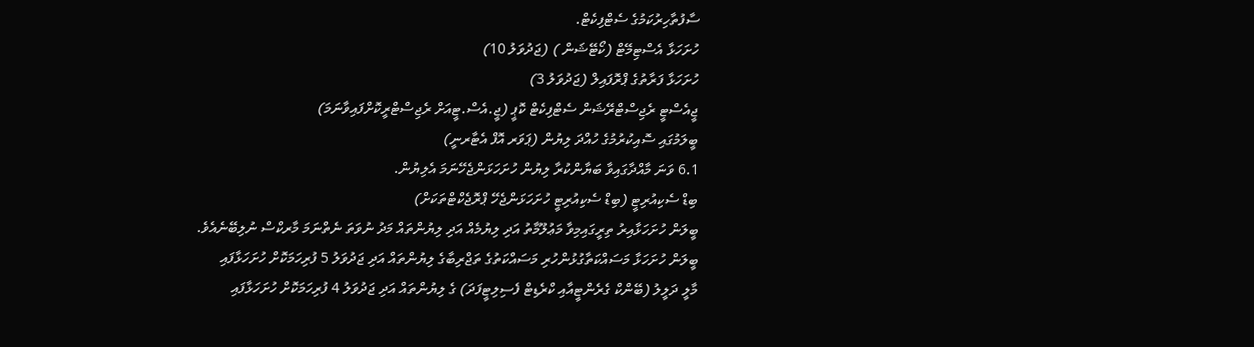ސާފުތާހިރުކަމުގެ ސެޓްފިކެޓް.
ހުށަހަޅާ އެސްޓިމޭޓް (ކޯޓޭޝަން ) (ޖަދުވަލު 10)
ހުށަހަޅާ ފަރާތުގެ ޕްރޮފައިލް (ޖަދުވަލު 3)
ޖީއެސްޓީ ރެޖިސްޓްރޭޝަން ސެޓްފިކެޓް ކޮޕީ (ޖީ.އެސް.ޓީއަށް ރެޖިސްޓްރީކޮށްފައިވާނަމަ)
ބީލަމުގައި ސޮއިކުރުމުގެ ހުއްދަ ލިޔުން (ޕަވަރ އޮފް އެޓާރނީ)
6.1 ވަނަ މާއްދާގައިވާ ބަޔާންކުރާ ލިޔުން ހުށަހަޅަންޖެހޭނަމަ އެލިޔުން.
ބިޑް ސެކިއުރިޓީ (ބިޑް ސެކިއުރިޓީ ހުށަހަޅަންޖެހޭ ޕްރޮޖެކްޓްތަކަށް)
ބީލަން ހުށަހަޅާއިރު ތިރީގައިމިވާ މަޢުލޫމާތު އަދި ލިޔުމެއް އަދި ލިޔުންތައް މަދު ނުވަތަ ނެތްނަމަ މާރކްސް ނުލިބޭނެއެވެ.
ބީލަން ހުށަހަޅާ މަސައްކަތާގުޅުންހުރި މަސައްކަތުގެ ތަޖްރިބާގެ ލިޔުންތައް އަދި ޖަދުވަލު 5 ފުރިހަމަކޮށް ހުށަހަޅާފައި
މާލީ ދަލީލު (ބޭންކް ގެރެންޓީއާއި ކްރެޑިޓް ފެސިލިޓީފަދަ) ގެ ލިޔުންތައް އަދި ޖަދުވަލު 4 ފުރިހަމަކޮށް ހުށަހަޅާފައި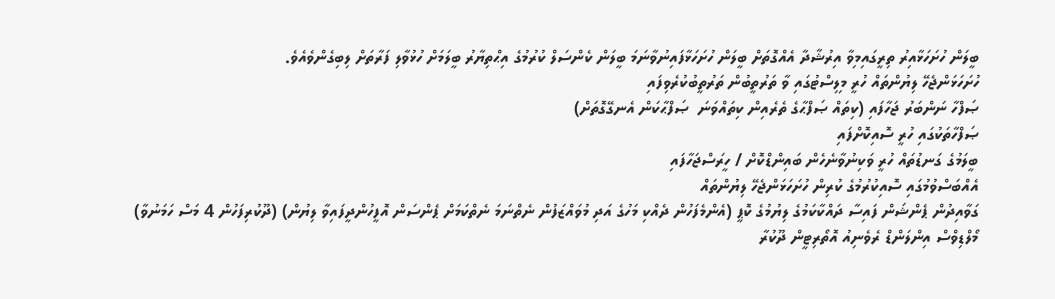ބީލަން ހުށަހަޅާއިރު ތިރީގައިމިވާ އިރުޝާދާ އެއްގޮތަށް ބީލަން ހުށަހަޅާފައިނުވާނަމަ ބީލަން ކެންސަލް ކުރުމުގެ އިޙްތިޔާރު ބީލަމަށް ހުޅުވާލި ފަރާތަށް ލިބިގެންވެއެވެ.
ހުށަހަޅަންޖެހޭ ލިޔުންތައް ހުރީ މިލިސްޓުގައި ވާ ތަރުތީބުން ތަރުތީބުކުރެވިފައި
ޞަފްހާ ނަންބަރު ޖަހާފައި (ކިތައް ޞަފްޙާގެ ތެރެއިން ކިތައްވަނަ  ޞަފްޙާކަން އެނގޭގޮތަށް)
ޞަފްހާތަކުގައި ހުރީ ސޮއިކޮށްފައި
ބީލަމުގެ ގަނޑުތައް ހުރީ ވަކިނުވާނެހެން ބައިންޑްކޮށް / ހީރަސްޖަހާފައި
އެއްބަސްވުމުގައި ސޮއިކުރުމުގެ ކުރިން ހުށަހަޅަންޖެހޭ ލިޔުންތައް
ގަވާއިދުން ޕެންޝަން ފައިސާ ދައްކާކަމުގެ ލިޔުމުގެ ކޮޕީ (އެންމެފަހުން ދެއްކި މަހުގެ އަދި މުވައްޒަފުން ނެތްނަމަ ނެތްކަމަށް ޕެންސަން އޮފީހުންދީފައިވާ ލިޔުން) (ދޫކުރިފަހުން 4 މަސް ހަމަނުވާ)
މޯލްޑިވްސް އިންލަންޑް ރެވެނިއު އޮތޯރިޓީން ދޫކުރާ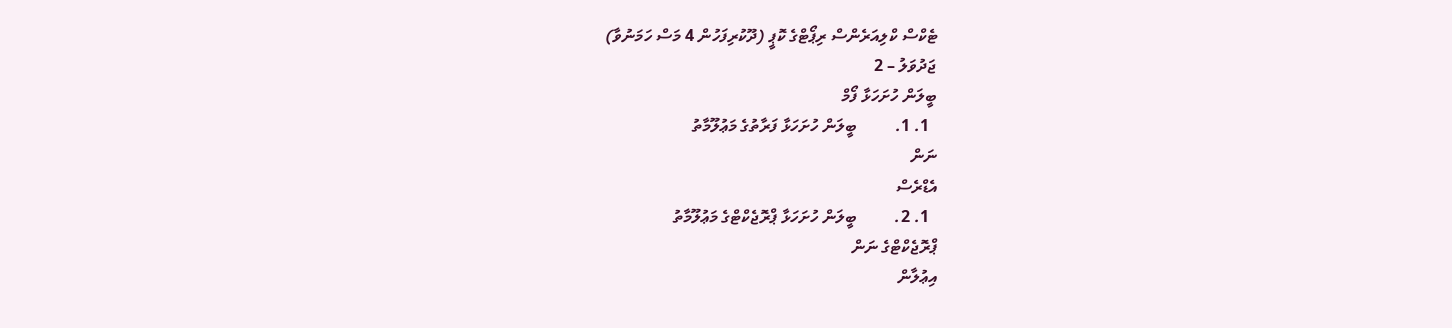ޓެކްސް ކްލިއަރެންސް ރިޕޯޓްގެ ކޮޕީ (ދޫކުރިފަހުން 4 މަސް ހަމަނުވާ)
ޖަދުވަލު – 2
ބީލަން ހުށަހަޅާ ފޯމް
  1. 1.         ބީލަން ހުށަހަޅާ ފަރާތުގެ މަޢުލޫމާތު
ނަން
އެޑްރެސް
  1. 2.         ބީލަން ހުށަހަޅާ ޕްރޮޖެކްޓްގެ މަޢުލޫމާތު
ޕްރޮޖެކްޓްގެ ނަން
އިޢުލާން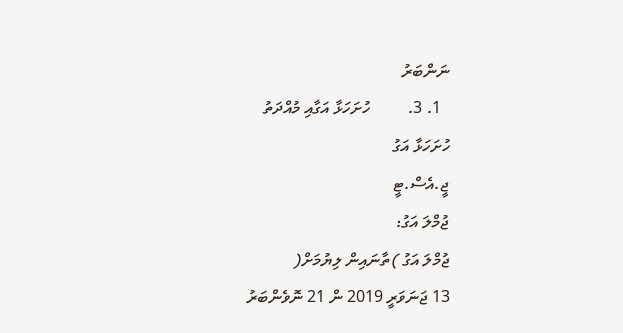ނަންބަރު
  1. 3.         ހުށަހަޅާ އަގާއި މުއްދަތު
ހުށަހަޅާ އަގު
ޖީ.އެސް.ޓީ
ޖުމްލަ އަގު:
ޖުމްލަ އަގު )ތާނައިން ލިޔުމަށް(
13 ޖަނަވަރީ 2019 ން 21 ނޮވެންބަރު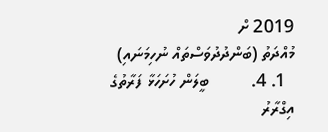2019 ށް
މުއްދަތު (ބަންދުދުވަސްތައް ނުހިމަނައި)
  1. 4.         ބީލަން ހުށަހަޅާ ފަރާތުގެ އިގްރާރު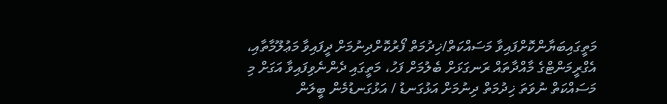މަތީގައިބަޔާންކޮށްފައިވާ މަސައްކަތް/ޚިދުމަތް ފޯރުކޮށްދިނުމަށް ދީފައިވާ މަޢުލޫމާތާއި، އެގްރީމަންޓްގެ މާއްދާތައް ރަނގަޅަށް ބެލުމަށް ފަހު، މަތީގައި ދެންނެވިފައިވާ އަގަށް މި މަސައްކަތް ނުވަތަ ޚިދުމަތް ދިނުމަށް އަޅުގަނޑު / އަޅުގަނޑުމެން ބީލަން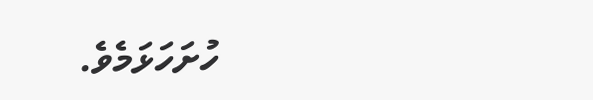ހުށަހަޅަމެވެ.